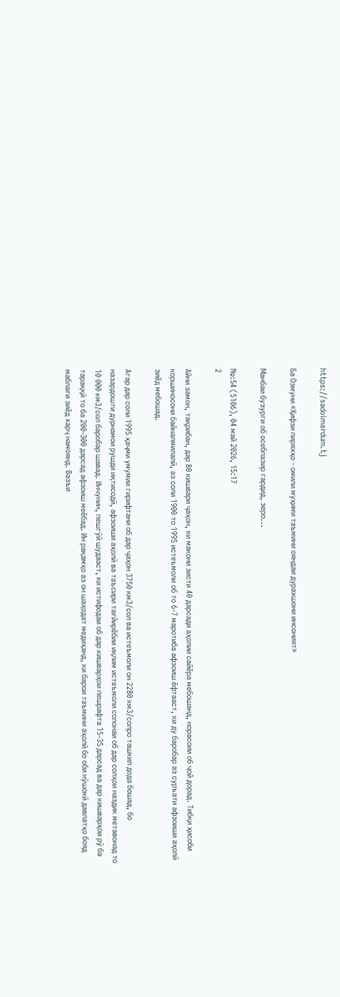https://sadoimardum.tj

Ба Озмуни «Ҳифзи пиряхҳо - омили муҳими таъмини ояндаи дурахшони инсоният»

Манбаи бузурги об осебпазир гардид, зеро...

№:54 (5106), 04 май 2026, 15:17
2

Айни замон, тақрибан, дар 80 кишвари ҷаҳон, ки макони зисти 40 дарсади аҳолии сайёра мебошанд, норасоии об ҷой дорад. Тибқи ҳисоби коршиносони байналмилалӣ, аз соли 1900 то 1995 истеъмоли об то 6-7 маротиба афзоиш ёфтааст, ки ду баробар аз суръати афзоиши аҳолӣ зиёд мебошад.

Агар дар соли 1995 ҳаҷми умумии гирифтани об дар ҷаҳон 3750 км3/сол ва истеъмоли он 2280 км3/солро ташкил дода бошад, бо назардошти дурнамои рушди иқтисодӣ, афзоиши аҳолӣ ва таъсири тағйирёбии иқлим истеъмоли солонаи об дар солҳои наздик метавонад то 10 000 км3/сол баробар шавад. Инчунин, пешгӯӣ шудааст, ки истифодаи об дар кишварҳои пешрафта 15-35 дарсад ва дар кишварҳои рӯ ба тараққӣ то ба 200-300 дарсад афзоиш меёбад. Ин рақамҳо аз он шаҳодат медиҳанд, ки барои таъмини аҳолӣ бо оби нӯшокӣ давлатҳо бояд маблағи зиёд харҷ намоянд. Вазъи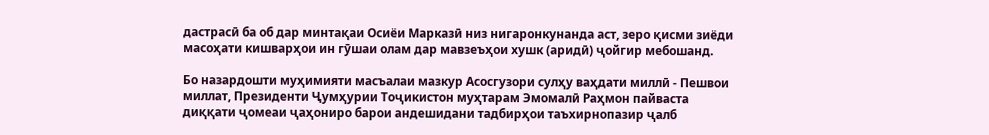дастрасӣ ба об дар минтақаи Осиёи Марказӣ низ нигаронкунанда аст, зеро қисми зиёди масоҳати кишварҳои ин гӯшаи олам дар мавзеъҳои хушк (аридӣ) ҷойгир мебошанд.

Бо назардошти муҳимияти масъалаи мазкур Асосгузори сулҳу ваҳдати миллӣ - Пешвои миллат, Президенти Ҷумҳурии Тоҷикистон муҳтарам Эмомалӣ Раҳмон пайваста диққати ҷомеаи ҷаҳониро барои андешидани тадбирҳои таъхирнопазир ҷалб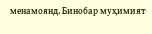менамоянд. Бинобар муҳимият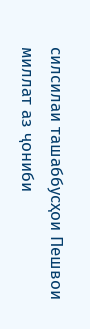силсилаи ташаббусҳои Пешвои миллат аз ҷониби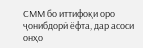СММ бо иттифоқи оро ҷонибдорӣ ёфта, дар асоси онҳо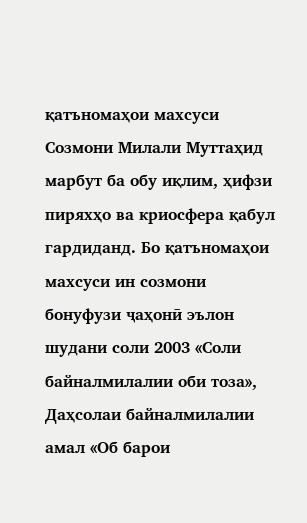қатъномаҳои махсуси Созмони Милали Муттаҳид марбут ба обу иқлим, ҳифзи пиряхҳо ва криосфера қабул гардиданд. Бо қатъномаҳои махсуси ин созмони бонуфузи ҷаҳонӣ эълон шудани соли 2003 «Соли байналмилалии оби тоза», Даҳсолаи байналмилалии амал «Об барои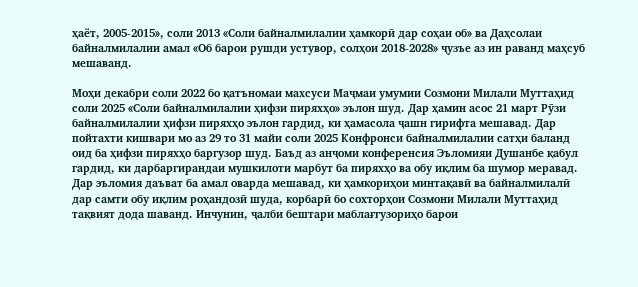ҳаёт, 2005-2015», соли 2013 «Соли байналмилалии ҳамкорӣ дар соҳаи об» ва Даҳсолаи байналмилалии амал «Об барои рушди устувор, солҳои 2018-2028» ҷузъе аз ин раванд маҳсуб мешаванд.

Моҳи декабри соли 2022 бо қатъномаи махсуси Маҷмаи умумии Созмони Милали Муттаҳид соли 2025 «Соли байналмилалии ҳифзи пиряхҳо» эълон шуд. Дар ҳамин асос 21 март Рӯзи байналмилалии ҳифзи пиряхҳо эълон гардид, ки ҳамасола ҷашн гирифта мешавад. Дар пойтахти кишвари мо аз 29 то 31 майи соли 2025 Конфронси байналмилалии сатҳи баланд оид ба ҳифзи пиряхҳо баргузор шуд. Баъд аз анҷоми конференсия Эъломияи Душанбе қабул гардид, ки дарбаргирандаи мушкилоти марбут ба пиряхҳо ва обу иқлим ба шумор меравад. Дар эъломия даъват ба амал оварда мешавад, ки ҳамкориҳои минтақавӣ ва байналмилалӣ дар самти обу иқлим роҳандозӣ шуда, корбарӣ бо сохторҳои Созмони Милали Муттаҳид тақвият дода шаванд. Инчунин, ҷалби бештари маблағгузориҳо барои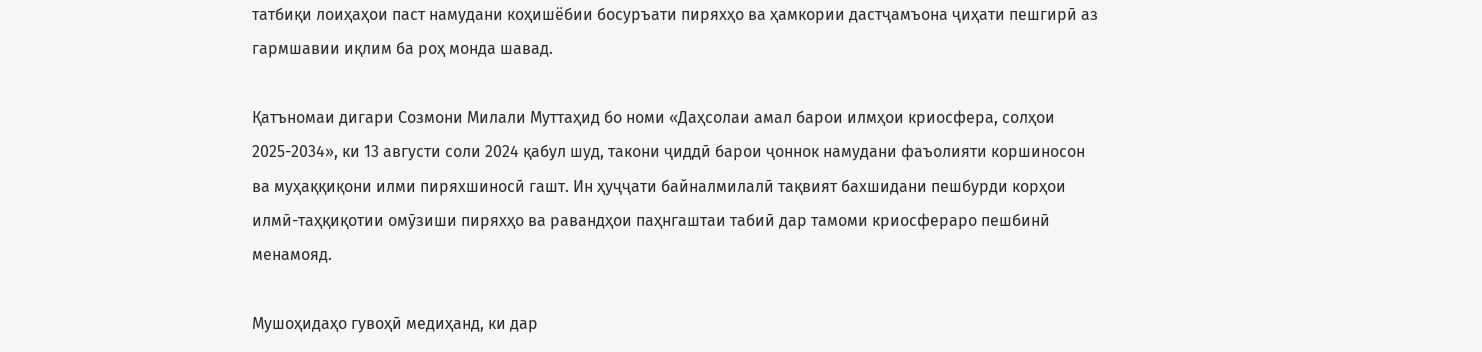татбиқи лоиҳаҳои паст намудани коҳишёбии босуръати пиряхҳо ва ҳамкории дастҷамъона ҷиҳати пешгирӣ аз гармшавии иқлим ба роҳ монда шавад.

Қатъномаи дигари Созмони Милали Муттаҳид бо номи «Даҳсолаи амал барои илмҳои криосфера, солҳои 2025-2034», ки 13 августи соли 2024 қабул шуд, такони ҷиддӣ барои ҷоннок намудани фаъолияти коршиносон ва муҳаққиқони илми пиряхшиносӣ гашт. Ин ҳуҷҷати байналмилалӣ тақвият бахшидани пешбурди корҳои илмӣ-таҳқиқотии омӯзиши пиряхҳо ва равандҳои паҳнгаштаи табиӣ дар тамоми криосфераро пешбинӣ менамояд.

Мушоҳидаҳо гувоҳӣ медиҳанд, ки дар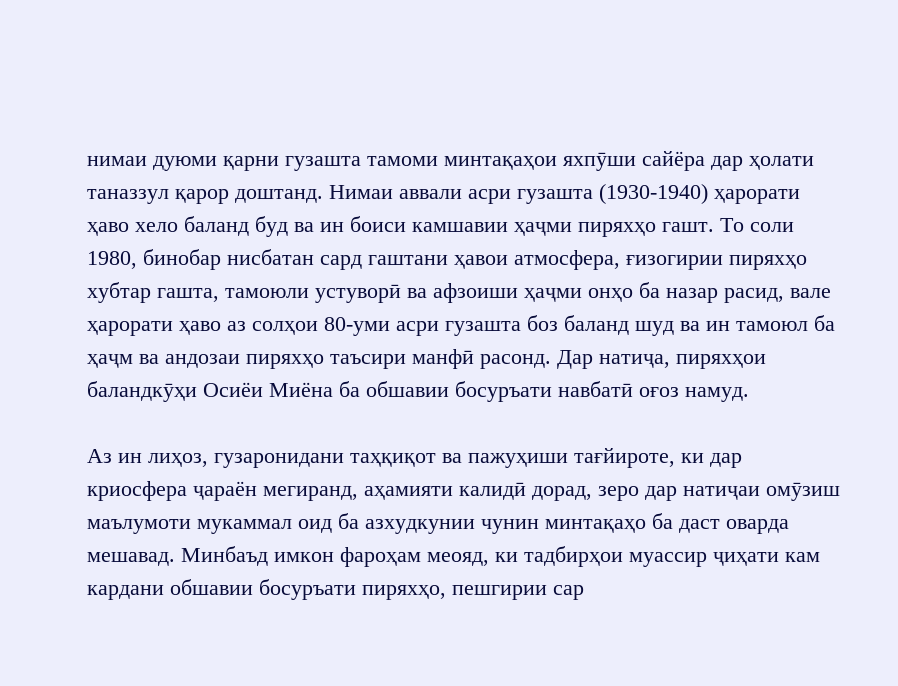нимаи дуюми қарни гузашта тамоми минтақаҳои яхпӯши сайёра дар ҳолати таназзул қарор доштанд. Нимаи аввали асри гузашта (1930-1940) ҳарорати ҳаво хело баланд буд ва ин боиси камшавии ҳаҷми пиряхҳо гашт. То соли 1980, бинобар нисбатан сард гаштани ҳавои атмосфера, ғизогирии пиряхҳо хубтар гашта, тамоюли устуворӣ ва афзоиши ҳаҷми онҳо ба назар расид, вале ҳарорати ҳаво аз солҳои 80-уми асри гузашта боз баланд шуд ва ин тамоюл ба ҳаҷм ва андозаи пиряхҳо таъсири манфӣ расонд. Дар натиҷа, пиряхҳои баландкӯҳи Осиёи Миёна ба обшавии босуръати навбатӣ оғоз намуд.

Аз ин лиҳоз, гузаронидани таҳқиқот ва пажуҳиши тағйироте, ки дар криосфера ҷараён мегиранд, аҳамияти калидӣ дорад, зеро дар натиҷаи омӯзиш маълумоти мукаммал оид ба азхудкунии чунин минтақаҳо ба даст оварда мешавад. Минбаъд имкон фароҳам меояд, ки тадбирҳои муассир ҷиҳати кам кардани обшавии босуръати пиряхҳо, пешгирии сар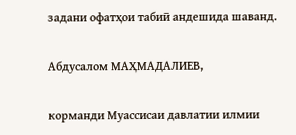задани офатҳои табиӣ андешида шаванд.

Абдусалом МАҲМАДАЛИЕВ,

корманди Муассисаи давлатии илмии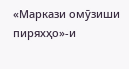«Маркази омӯзиши пиряхҳо»-и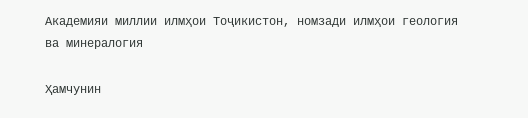Академияи миллии илмҳои Тоҷикистон, номзади илмҳои геология ва минералогия

Ҳамчунин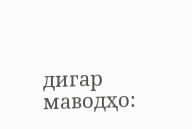дигар маводҳо: